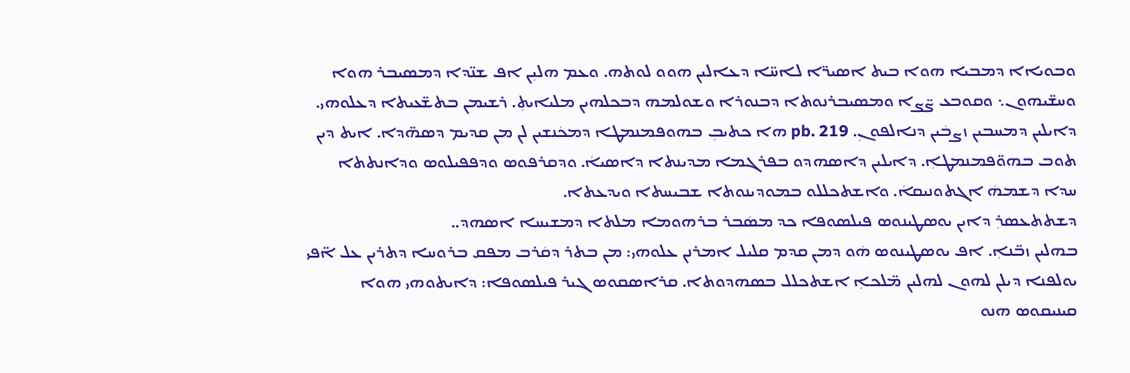ܘܒܘܝܐܐ ܕܡܒܝܐ ܗܘܐ ܒܝܬ ܐܣܝܪ̈ܐ ܠܐܚ̈ܐ ܕܥܐܠܝܢ ܗܘܘ ܠܘܬܗ. ܘܥܡ ܗܠܝܼܢ ܐܦ ܫܢ̈ܕܐ ܕܡܣܝܒܪ ܗܘܐ ܘܚܫ̈ܝܗܘܢ܆ ܘܩܘܒܥ ܨ̈ܨܐ ܘܡܣܝܒܪܢܘܬܐ ܕܒܢܘܪܐ ܘܫܘܠܡܗ ܕܒܟܠܗܝܢ ܡܠܝܐܝܬܼ. ܪܫܝܡܢ ܒܬܫ̈ܥܝܬܐ ܕܥܠܘܗܝ. ܕܐܝܠܝܢ ܕܡܚܒܝܢ ܙܨܒܿܝܢ ܕܢܐܠܦܘܢܼ. pb. 219 ܗܐ ܟܬܝܒܼ ܒܗܘܦܡܢܡܛܐ ܕܡܟܿܢܫܝܢ ܠܢ ܡܢ ܩܕܝܡ ܕܣܗ̈ܕܐ. ܐܝܬ ܕܝܢ ܬܘܒ ܒܗܘ̈ܦܡܢܡܛܐܼ. ܕܐܝܠܝܢ ܕܐܣܗܕܘ ܒܦܪܓܡܐ ܡܕܝܢܬܐ ܕܐܣܝܐܿ. ܘܕܩܪܦܘܣ ܘܕܦܦܝܠܘܣ ܘܕܐܢܬܬܐ ܚܕܐ ܕܫܡܗܿ ܐܓܬܘܢܝܩܐܿ. ܘܐܫܬܟܠܠܘ ܒܡܘܕܝܢܘܬܐ ܫܒܝܚܬܐ ܘܝܕܥܬܐ.
ܕܫܬܬܥܣܪܼ ܕܐܝܢ ܝܘܣܛܝܢܘܣ ܦܝܠܣܘܦܐ ܟܕ ܡܣܿܒܪ ܒܪܗܘܡܐ ܡܠܬܐ ܕܡܫܝܚܐ ܐܣܗܕ..
ܒܗܠܝܢ ܙܒ̈ܢܐܼ. ܐܦ ܝܘܣܛܝܢܘܣ ܗܿܘ ܕܡܢ ܩܕܡ ܩܠܝܠ ܐܡܪܢܢ ܥܠܘܗܝ: ܡܢ ܒܬܪ ܕܩܿܪܒ ܡܦܩ ܒܪܘܚܐ ܕܬܪܝܢ ܥܠ ܐ̈ܦܝ ܝܘܠܦܢܐ ܕܝܠܢ ܠܗܘܢ ܠܗܠܝܢ ܡ̈ܠܟܐܼ ܐܫܬܟܠܠ ܒܣܗܕܘܬܐ. ܩܪܐܣܩܘܣ ܓܝܪ ܦܝܠܣܘܦܐ: ܕܐܝܬܘܗܝ ܗܘܐ ܩܝܢܝܩܘܣ ܗܢܘ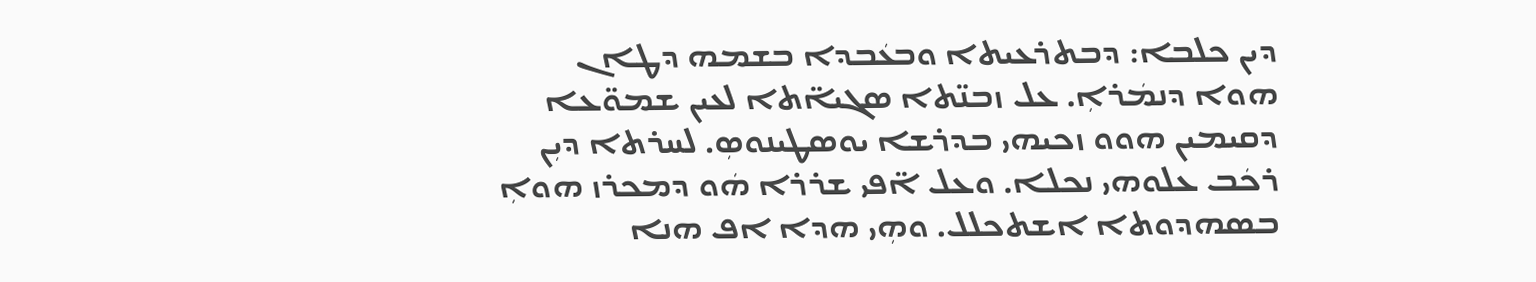ܕܝܢ ܟܠܒܐ: ܕܒܬܪܥܝܬܐ ܘܒܥܿܒܕܐ ܒܫܡܗ ܕܛܐܢ ܗܘܐ ܕܢܡܿܪܐܼ. ܥܠ ܙܒܢ̈ܬܐ ܣܓܝܐ̈ܬܐ ܠܥܝܢ ܫܡܘ̈ܥܐ ܕܩܝܡܝܢ ܗܘܘ ܙܟܝܗܝ ܒܕܪܫܐ ܝܘܣܛܝܢܘܣܼ. ܠܚܪܬܐ ܕܝܼܢ ܪܟܿܒ ܥܠܘܗܝ ܢܟܠܐ. ܘܥܠ ܐ̈ܦܝ ܫܪܪܐ ܗܿܘ ܕܡܟܪܙ ܗܘܐܼ ܒܣܗܕܘܬܐ ܐܫܬܟܠܠ. ܘܗܼܝ ܗܕܐ ܐܦ ܗܢܐ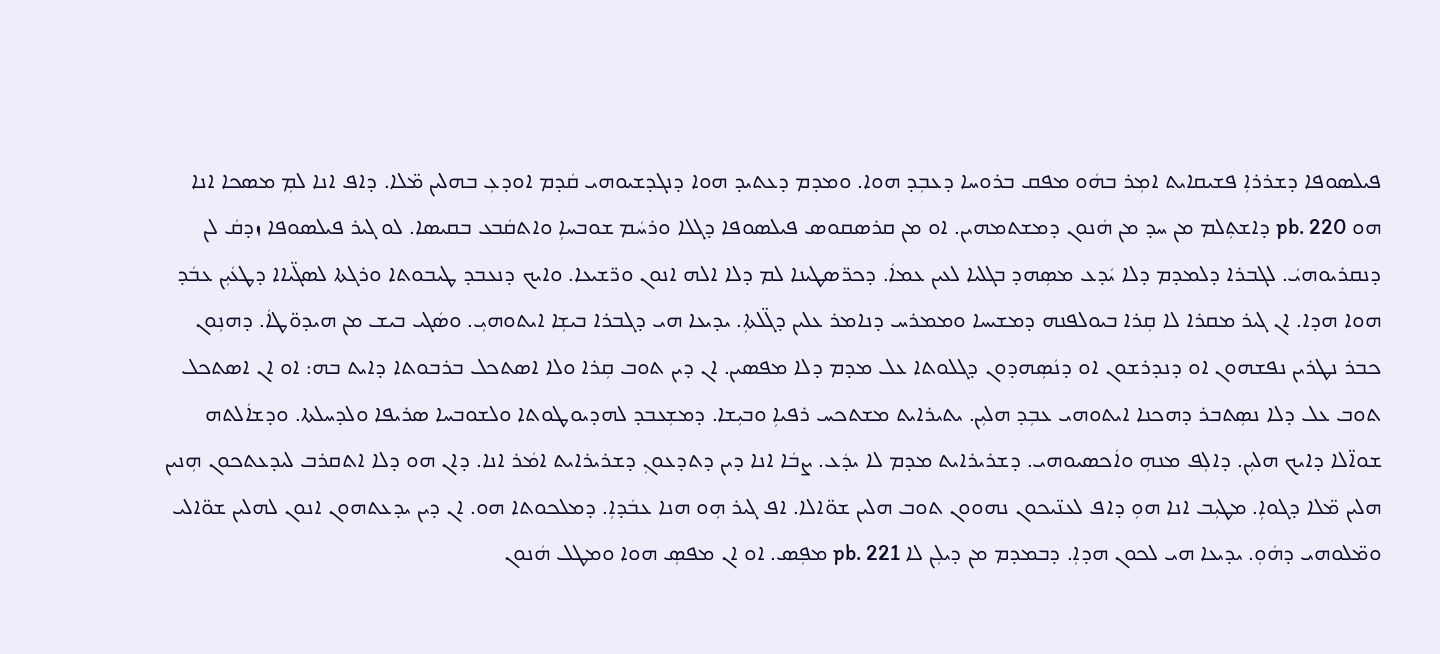ܦܝܠܣܘܦܐ ܕܫܪܪܐܼ ܦܫܝܩܐܝܬ ܐܡܼܪ ܒܗܿܘ ܡܦܩ ܒܪܘܚܐ ܕܥܒܼܕ ܗܘܐ. ܘܡܕܡ ܕܥܬܝܕ ܗܘܐ ܕܢܓܕܫܝܘܗܝ ܩܿܕܡ ܐܘܕܥܼ ܒܗܠܝܢ ܡ̈ܠܐ. ܕܐܦ ܐܢܐ ܠܡܼ ܡܣܟܐ ܐܢܐ ܗܘ pb. 220 ܕܐܫܬܼܠܡ ܡܢ ܚܕ ܡܢ ܗܿܢܘܢ ܕܡܫܬܡܗܝܢ. ܐܘ ܡܢ ܩܪܣܩܘܣ ܦܝܠܣܘܦܐ ܕܓܠܐ ܘܪܚܿܡ ܫܘܒܚܐܼ ܘܐܬܩܿܒܥ ܒܩܝܣܐ. ܠܘ ܓܝܪ ܦܝܠܣܘܦܐ ܙܕܩܿ ܠܢ ܕܢܩܪܝܘܗܝܿ. ܠܓܒܪܐ ܕܠܡܕܡ ܕܠܐ ܝܿܕܥ ܡܣܼܗܕ ܒܓܠܝܐ ܠܥܝܢ ܥܡܐܿ. ܕܟܪ̈ܣܛܝܢܐ ܠܡ ܕܠܐ ܐܠܗ ܐܢܘܢ ܘܪ̈ܫܝܥܐ. ܘܐܝܟ ܕܢܥܒܕ ܛܝܒܘܬܐ ܘܪܓܬܐ ܠܣܓ̈ܝܐܐ ܕܛܥܿܝܼܢ ܥܒܿܕ ܗܘܐ ܗܕܐ. ܐܢ ܓܝܪ ܡܩܪܐ ܠܐ ܩܼܪܐ ܒܝܘܠܦܢܗ ܕܡܫܝܚܐ ܘܡܡܪܚ ܕܢܐܡܪ ܥܠܝܢ ܕܓ̈ܠܬܐܼ. ܝܕܝܥܐ ܗܝ ܕܓܒܪܐ ܒܝܫܼܐ ܐܝܬܘܗܝܼ. ܘܣܿܓܝ ܒܝܫ ܡܢ ܗܝܕܘ̈ܛܐܿ. ܕܗܢܼܘܢ ܟܒܪ ܢܛܪܝܢ ܢܦܫܗܘܢ ܐܘ ܕܢܕܪܫܘܢ ܐܘ ܕܢܿܣܼܗܕܘܢ ܕܓܠܘܬܐ ܥܠ ܡܕܡ ܕܠܐ ܡܦܣܝܢ. ܐܢ ܕܝܢ ܬܘܒ ܩܼܪܐ ܘܠܐ ܐܣܬܟܠ ܒܪܒܘܬܐ ܕܐܝܬ ܒܗ: ܐܘ ܐܢ ܐܣܬܟܠ ܬܘܒ ܥܠ ܕܠܐ ܢܣܼܬܒܪ ܕܗܟܢܐ ܐܝܬܘܗܝ ܥܒܼܕ ܗܠܝܼܢ. ܝܬܝܪܐܝܬ ܡܫܬܟܚ ܪܦܝܐܼ ܘܒܝܼܫܐ. ܕܡܫܼܥܒܕ ܠܗܕܝܘܛܘܬܐ ܘܠܫܘܒܚܐ ܣܪܝܦܐ ܘܠܕܚܠܬܐ. ܘܕܫܐܿܠܬܗ ܫܘܐ̈ܠܐ ܕܐܝܟ ܗܠܝܼܢ. ܕܐܠܼܦ ܡܢܗܼ ܘܐܿܟܣܝܘܗܝ. ܕܫܪܝܪܐܝܬ ܡܕܡ ܠܐ ܝܕܿܥ. ܨܒܿܐ ܐܢܐ ܕܝܢ ܕܬܕܥܘܢܼ ܕܫܪܝܪܐܝܬ ܐܡܿܪ ܐܢܐ. ܕܐܢ ܗܘ ܕܠܐ ܐܬܩܪܒ ܠܝܕܥܬܟܘܢ ܗܼܢܝܢ ܗܠܝܢ ܡ̈ܠܐ ܕܓܘܐܼ. ܡܛܝܼܒ ܐܢܐ ܗܘܼ ܕܐܦ ܠܥܢ̈ܝܟܘܢ ܢܗܘܘܢ ܬܘܒ ܗܠܝܢ ܫܘ̈ܐܠܐ. ܐܦ ܓܝܪ ܗܼܘ ܗܢܐ ܥܒܿܕܐܼ. ܕܡܠܟܘܬܐ ܗܘ. ܐܢ ܕܝܢ ܝܕܥܬܗܘܢ ܐܢܘܢ ܠܗܠܝܢ ܫܘ̈ܐܠܝ ܘܡ̈ܠܘܗܝ ܕܗܿܘܼ. ܝܕܝܥܐ ܗܝ ܠܟܘܢ ܗܕܐܼ. ܕܒܡܕܡ ܡܢ ܕܝܠܼܢ ܠܐ pb. 221 ܡܦܼܣ. ܐܘ ܐܢ ܡܦܣܼ ܗܘܐ ܘܡܛܠ ܗܿܢܘܢ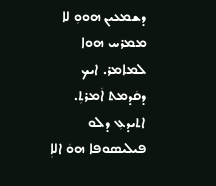ܕܫܡܥܝܢ ܗܘܘܼ ܠܐ ܡܡܪܚ ܗܘܐ ܠܡܐܡܪ. ܐܝܟ ܕܩܿܕܡܬ ܐܿܡܪܬܼ. ܐܬܝܕܥܼ ܕܠܘ ܦܝܠܝܣܘܦܐ ܗܘܿ ܐܠܐܼ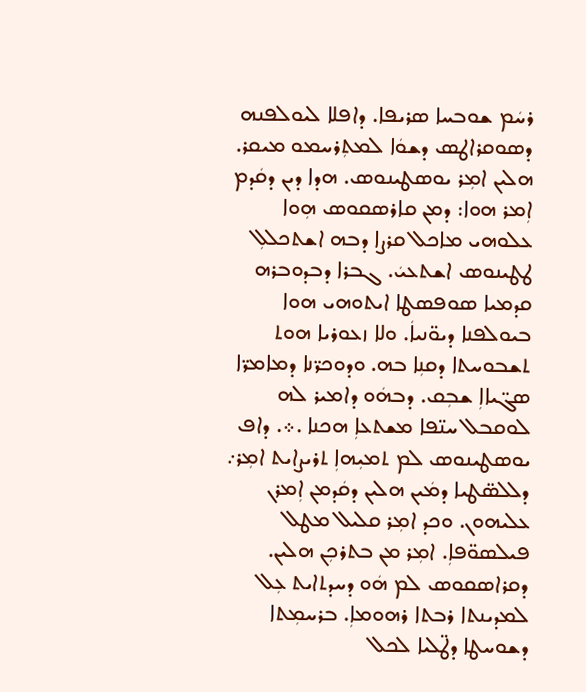ܪܚܿܡ ܫܘܒܚܐ ܣܪܝܦܐ. ܕܐܦܠܐ ܠܝܘܠܦܢܗ ܕܣܘܩܪܐܛܣ ܕܫܘܿܐ ܠܡܬܼܪܚܡܘ ܡܝܩܪ. ܗܠܝܢ ܐܡܼܪ ܝܘܣܛܝܢܘܣ. ܗܕܐ ܕܝܢ ܕܩܿܕܡ ܐܼܡܪ ܗܘܐ: ܕܡܢ ܩܐܪܣܩܘܣ ܗܼܘܐ ܥܠܘܗܝ ܡܐܟܠ ܩܪܨܐ ܕܒܗ ܐܫܬܟܠܠܼ ܛܛܝܢܘܣ ܐܫܬܥܝܿ. ܓܒܪܐ ܕܒܕܘܒܪܗ ܩܕܡܝܐ ܣܘܦܣܛܐ ܐܝܬܘܗܝ ܗܘܐ ܒܝܘܠܦܢܐ ܕܝܘ̈ܢܝܐܿ. ܘܠܐ ܙܥܘܪܝܐ ܗܘܬ ܬܫܒܘܚܬܐ ܕܩܢܼܐ ܒܗ. ܘܕܘܟܪ̈ܢܐ ܕܡܐܡܪ̈ܐ ܣܓ̈ܝܐܐܼ ܫܒܼܩ. ܕܒܗܿܘ ܕܐܡܝܪ ܠܗ ܠܘܩܒܠ ܚܢ̈ܦܐ ܡܫܬܥܐܼ ܗܟܢܐ .܀. ܕܐܦ ܝܘܣܛܝܢܘܣ ܠܡ ܬܡܝܼܗܐܼ ܬܪܝܨܐܝܬ ܐܡܼܪ܇ ܕܠܠܣ̈ܛܝܐ ܕܡܿܝܢ ܗܠܝܢ ܕܩܿܕܡܢ ܐܼܡܪܢ ܥܠܝܗܘܢ. ܘܟܕ ܐܡܼܪ ܩܠܝܠ ܡܛܠ ܦܝܠܣܘ̈ܦܐܼ. ܐܡܼܪ ܡܢ ܒܬܪܟܼܢ ܗܠܝܢ. ܕܩܪܐܣܩܘܣ ܠܡ ܗܿܘ ܕܚܕܬܐܝܬ ܥܼܠ ܠܡܕܝܢܬܐ ܪܒܬܐ ܪܗܘܡܐܼ. ܒܪܚܡܼܬܐ ܕܫܘܚܛܐ ܕܛ̈ܠܝܐ ܠܟܠ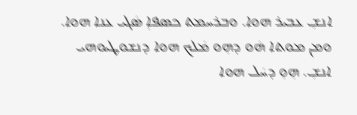ܐܢܫܼ ܥܒܝܪ ܗܘܐ. ܘܒܪܚܡܬ ܟܣܦܐܼ ܣܿܓܝ ܥܢܐ ܗܘܐ. ܘܡܢ ܡܘܬܐ ܗܿܘ ܕܗܼܘ ܡܿܠܟ ܗܘܐ ܕܢܫܘܛܝܘܗܝ ܐܢܫܼ. ܗܼܘܼ ܕܚܿܠ ܗܘܐ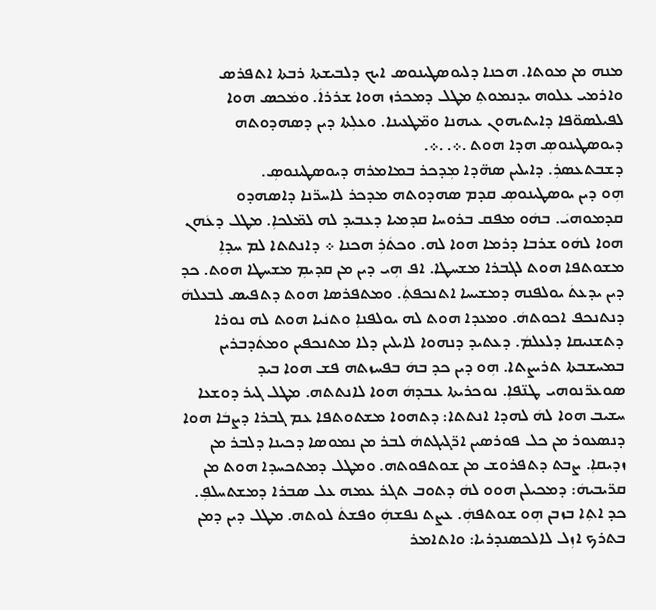ܡܢܗ ܡܢ ܡܘܬܐ. ܗܟܢܐ ܕܠܝܘܣܛܝܢܘܣ ܐܝܟ ܕܠܒܝܫܬܐ ܪܒܬܐ ܐܬܦܪܣ ܘܐܪܡܝ ܥܠܘܗ ܝܕܢܡܘܬܼ ܡܛܠ ܕܡܟܪܙ ܗܘܐ ܫܪܪܐܿ. ܘܡܿܟܣ ܗܘܐ ܠܦܝܠܣܘ̈ܦܐ ܕܐܝܬܝܗܘܢ ܥܝܗܢܐ ܘܡ̈ܛܥܝܢܐ. ܘܥܠܼܬܐ ܕܝܢ ܕܣܗܕܘܬܗ ܕܝܘܣܛܝܢܘܣܼ ܗܕܐ ܗܘܬ .܀. .܀.
ܕܫܒܬܥܣܪܼ. ܕܐܝܠܝܢ ܣܗ̈ܕܐ ܡܼܕܟܪ ܒܡܐܡܪܗ ܕܝܘܣܛܝܢܘܣܼ.
ܗܼܘ ܕܝܢ ܝܘܣܛܝܢܘܣܼ ܩܕܡ ܣܗܕܘܬܗ ܡܕܟܪ ܠܐܚܪ̈ܢܐ ܕܐܣܗܕܘ ܩܕܡܘܗܝܿ. ܒܗܿܘ ܡܦܩ ܒܪܘܚܐ ܩܕܡܝܐ ܕܥܒܝܕ ܠܗ ܠܡ̈ܠܟܐܼ. ܡܛܠ ܕܥܿܗܢ ܗܘܐ ܠܗܿܘ ܫܪܒܐ ܕܪܡܐ ܗܘܐ ܠܗ. ܘܟܬܿܪܼ ܗܟܢܐ ܀ ܕܐܢܬܬܐ ܠܡ ܚܕܐܼ ܡܫܘܬܦܐ ܗܘܬ ܠܓܒܪܐ ܡܫܚܛܐ. ܐܦ ܗܼܝ ܕܝܢ ܡܢ ܩܕܝܡܼ ܡܫܚܛܐ ܗܘܬ. ܟܕ ܕܝܢ ܝܕܥܬܿ ܝܘܠܦܢܗ ܕܡܫܝܚܐ ܐܬܢܟܦܬܼܿ. ܘܡܬܦܪܣܐ ܗܘܬ ܕܬܦܝܣ ܠܒܥܠܗܿ ܕܢܬܢܟܦ ܐܟܘܬܗܿ. ܘܡܥܕܐ ܗܘܬ ܠܗ ܝܘܠܦܢܐܼ ܘܬܢܿܝܐ ܗܘܬ ܠܗ ܢܘܪܐ ܕܬܫܢܝܩܐ ܕܠܥܠܡܿ. ܕܥܬܝܕ ܕܢܗܘܐ ܠܐܝܠܝܢ ܕܠܐ ܡܬܢܟܦܝܢ ܘܡܬܿܕܒܪܝܢ ܒܡܚܫܒܬܐ ܬܪܝܨܬܐ. ܗܼܘ ܕܝܢ ܟܕ ܒܗܿ ܒܦܚܙܬܗ ܦܫ ܗܘܐ ܒܝܕ ܣܘܥܪ̈ܢܘܗܝ ܛܢ̈ܦܐܼ. ܢܘܟܪܝܬܐ ܥܒܕܗܿ ܗܘܐ ܠܐܢܬܬܗ. ܡܛܠ ܓܝܪ ܕܘܫܥܐ ܚܫܝܒ ܗܘܐ ܠܗܿ ܠܗܕܐ ܐܢܬܬܐ: ܕܬܗܘܐ ܡܫܬܘܬܦܐ ܥܡ ܓܒܪܐ ܕܨܒܿܐ ܗܘܐ ܕܢܣܥܘܪ ܡܢ ܟܠ ܦܘܪܣܝܢ ܐܪ̈ܓܝܓܬܗܿ ܠܒܪ ܡܢ ܢܡܘܣܐ ܕܟܝܢܐ ܕܠܒܪ ܡܢ ܙܕܝܩܐܼ. ܨܒܬ ܕܬܦܪܘܫ ܡܢ ܫܘܬܦܘܬܗ. ܘܡܛܠ ܕܡܬܟܚܕܐ ܗܘܬ ܡܢ ܩܪ̈ܝܒܝܗܿ: ܕܡܟܝܠܢ ܗܘܘ ܠܗܿ ܕܬܘܒ ܬܓܪ ܥܡܗ ܥܠ ܣܒܪܐ ܕܡܫܬܚܠܦܼ. ܟܕ ܐܬܼܐ ܒܙܒܢ ܗܼܘ ܫܘܬܦܗܼܿ. ܥܨܬ ܢܦܫܗܼܿ ܘܦܫܬܿ ܠܘܬܗ. ܡܛܠ ܕܝܢ ܕܡܢ ܒܬܪܟ ܐܙܼܠ ܠܐܠܟܣܢܕܪܝܐ: ܘܐܬܐܡܪ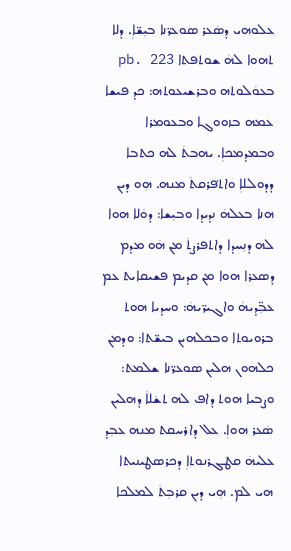ܥܠܘܗܝ ܕܣܿܥܪ ܣܘܥܪ̈ܢܐ ܒܝܼܫ̈ܐܼ. ܕܠܐ ܬܗܘܐ ܠܗܿ ܫܘܬܦܬܐ pb. 223 ܒܥܘܿܠܘܬܗ ܘܒܪܫܝܥܘܬܗ: ܟܕ ܦܝܫܐ ܥܡܗ ܒܙܘܘܓܐ ܘܒܥܘܡܪܐ ܘܒܡܕܡܟܐܼ. ܝܗܒܬܿ ܠܗ ܟܬܒܐ ܕܕܘܠܠܐܼ ܘܐܬ݀ܦܪܩܬܿ ܡܢܗ. ܗܼܘ ܕܝܢ ܗܢܐ ܒܥܠܗܿ ܢܕܝܕܐ ܘܒܝܼܫܐ: ܕܘܿܠܐ ܗܘܐ ܠܗ ܕܢܼܚܕܐ ܕܐܬܦܪܨܬܿ ܡܢ ܗܿܘ ܡܕܡ ܕܣܥܪܐ ܗܘܐ ܡܢ ܩܕܝܡ ܦܫܝܩܐܝܬ ܥܡ ܥܒܼ̈ܕܝܗܿ ܘܐܓܝܪ̈ܝܗܿ: ܘܚܕܝܐ ܗܘܬ ܒܪܘܝܘܬܐ ܘܒܟܠܗܝܢ ܒܝܫ̈ܬܐ: ܘܕܡܢ ܟܠܗܘܢ ܗܠܝܢ ܣܘܥܪ̈ܢܐ ܫܠܡܬ: ܘܨܒܝܐ ܗܘܬ ܕܐܦ ܠܗ ܬܫܿܠܐܿ ܕܗܠܝܢ ܣܿܥܪ ܗܘܐܼ. ܥܠ ܕܐܪܚܩܬ ܡܢܗ ܥܒܼܕ ܥܠܝܗܿ ܩܛܓܪܢܘܬܐܼ ܕܟܪܣܛܝܢܝܬܐ ܗܝ ܠܡ. ܗܼܝ ܕܝܢ ܩܪܒܼܬܿ ܠܡܠܟܐ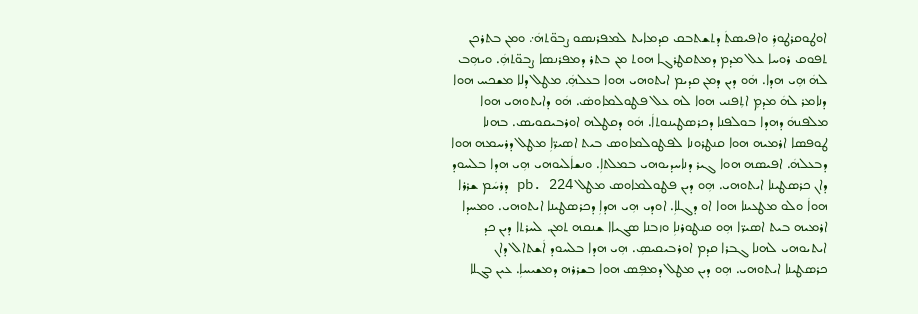ܐܘܛܘܩܪܛܘܪܼ ܘܐܦܝܣܬܿ ܕܬܫܬܒܩ ܩܕܡܐܝܬ ܠܡܦܪܢܣܘ ܨܒܘ̈ܬܗܿ܇ ܘܡܢ ܒܬܪܟܢ ܬܦܘܩ ܪܘܚܐ ܥܠ ܡܕܡ ܕܡܬܩܛܪܓܐ ܗܘܬ ܡܢ ܒܬܪ ܕܡܦܪܢܣܐ ܨܒܘ̈ܬܗܼܿ. ܘܝܗܼܒ ܠܗܿ ܗܼܝ ܗܕܐ. ܗܿܘ ܕܝܢ ܕܡܢ ܩܕܝܡ ܐܝܬܘܗܝ ܗܘܐ ܒܥܠܗܼܿ. ܡܛܠ ܕܠܐ ܡܫܟܚ ܗܘܐ ܕܢܐܡܪ ܠܗܿ ܡܕܡܼ ܐܬܼܦܢܝ ܗܘܐ ܠܗ ܥܠ ܦܛܘܠܡܐܘܣܿ. ܗܿܘ ܕܐܝܬܘܗܝ ܗܘܐ ܡܠܦܢܗܿ ܕܗܕܐ ܒܘܠܦܢܐ ܕܟܪܣܛܝܢܘܬܐܿ. ܗܿܘ ܕܩܛܠܗ ܐܘܪܒܝܩܘܝܣ. ܒܗܢܐ ܛܘܦܣܐ ܐܪܡܝܗ ܗܘܐ ܩܢܛܪܘܢܐ ܠܦܛܘܠܡܐܘܣ ܒܝܬ ܐܣܝܪ̈ܐܼ ܡܛܠ ܕܪܚܡܗ ܗܘܐ ܕܒܥܠܗܿ. ܐܦܝܣܗ ܗܘܐ ܓܝܪ ܕܢܐܚܕܝܘܗܝ ܒܡܠܬܐܼ. ܘܢܫܐܿܠܝܘܗܝ ܗܼܝ ܗܕܐ ܒܠܚܘܕ ܕܐܢ ܟܪܣܛܝܢܐ ܐܝܬܘܗܝ. ܗܼܘ ܕܝܢ ܦܛܘܠܡܐܘܣ ܡܛܠ pb. 224 ܕܪܚܿܡ ܫܪܪܐ ܗܘܐܿ ܘܠܘ ܡܛܥܝܢܐ ܗܘܐ ܐܘ ܕܓܠܐܼ. ܐܘܕܝ ܗܼܝ ܗܕܐܼ ܕܟܪܣܛܝܢܐ ܐܝܬܘܗܝ. ܘܡܚܕܐ ܐܪܡܝܗ ܒܝܬ ܐܣܝܪ̈ܐ ܗܼܘ ܩܢܛܘܪܢܐܼ ܘܙܒܢܐ ܣܓܝܐܐ ܫܢܩܗ ܬܡܢ. ܠܚܪܬܐ ܕܝܢ ܟܕ ܐܝܬܝܘܗܝ ܠܗܢܐ ܓܒܪܐ ܩܕܡ ܐܘܪܒܝܩܝܣܼ. ܗܼܝ ܗܕܐ ܒܠܚܘܕ ܐܿܫܬܐܠ ܕܐܢ ܟܪܣܛܝܢܐ ܐܝܬܘܗܝ. ܗܼܘ ܕܝܢ ܡܛܠ ܕܡܦܼܣ ܗܘܐ ܒܫܪܪܗ ܕܡܫܝܚܐܼ. ܥܝܢ ܒܓܠܐ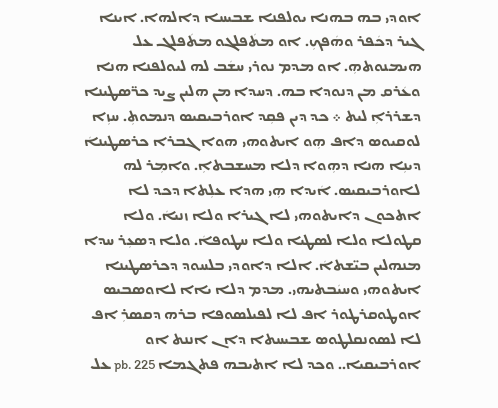ܐܘܕܝ ܒܗ ܒܗܢܐ ܝܘܠܦܢܐ ܫܒܝܚܐ ܕܐܠܗܐ. ܐܝܢܐ ܓܝܪ ܕܟܿܦܪ ܘܗܿܦܟܼ. ܐܘ ܡܬܿܦܠܓܘ ܡܬܿܦܠܓ ܥܠ ܗܝܡܢܘܬܗܼ. ܐܘ ܡܕܡ ܢܘܪܝ ܚܫܿܒ ܠܗ ܠܝܘܠܦܢܐ ܗܢܐ ܘܥܿܪܩ ܡܢ ܕܢܘܕܐ ܒܗ. ܕܚܕܐ ܡܢ ܗܠܝܢ ܨܝܕ ܟܪ̈ܣܛܝܢܐ ܕܫܪܪܐܼ ܠܝܬ ܀ ܟܕ ܕܝܢ ܦܩܼܕ ܐܘܪܒܝܩܝܣ ܕܢܡܘܬܼ. ܚܙܼܐ ܠܘܩܝܘܣ ܕܐܦ ܗܼܘ ܐܝܬܘܗܝ ܗܘܐ ܓܒܪܐ ܟܪܣܛܝܢܐܿ ܕܝܢܼܐ ܗܢܐ ܕܗܼܘܐ ܕܠܐ ܡܚܫܒܬܐܼ. ܘܐܡܼܪ ܠܗ ܠܐܘܪܒܝܩܝܣ. ܐܿܝܕܐ ܗܼܝ ܗܕܐ ܥܠܼܬܐ ܕܟܕ ܠܐ ܐܬܟܘܢ ܕܐܝܬܘܗܝ ܠܐ ܓܝܪܐ ܘܠܐ ܙܢܝܐܿ. ܘܠܐ ܩܛܘܠܐ ܘܠܐ ܠܣܛܝܐ ܘܠܐ ܚܛܘܦܐܿ. ܘܠܐ ܕܣܥܼܪ ܚܕܐ ܡܢܗܠܝܢ ܒܝ̈ܫܬܐܿ. ܐܠܐ ܕܐܘܕܝ ܒܠܚܘܕ ܕܟܪܣܛܝܢܐ ܐܝܬܘܗܝ ܘܚܝܿܒܬܝܗܝ. ܡܕܡ ܕܠܐ ܝܐܐ ܠܐܘܣܒܝܣ ܐܘܛܘܩܪܛܘܪ ܐܦ ܠܐ ܠܦܝܠܣܘܦܐ ܒܪܗ ܕܩܣܪܼ ܐܦ ܠܐ ܠܣܘܢܩܠܛܘܣ ܫܒܝܚܬܐ ܕܐܢ ܐܢܢܬ ܐܘ ܐܘܪܒܝܩܝܐ.. ܘܟܕ ܠܐ ܐܬܝܒܗ ܦܬܓܡܐ pb. 225 ܥܠ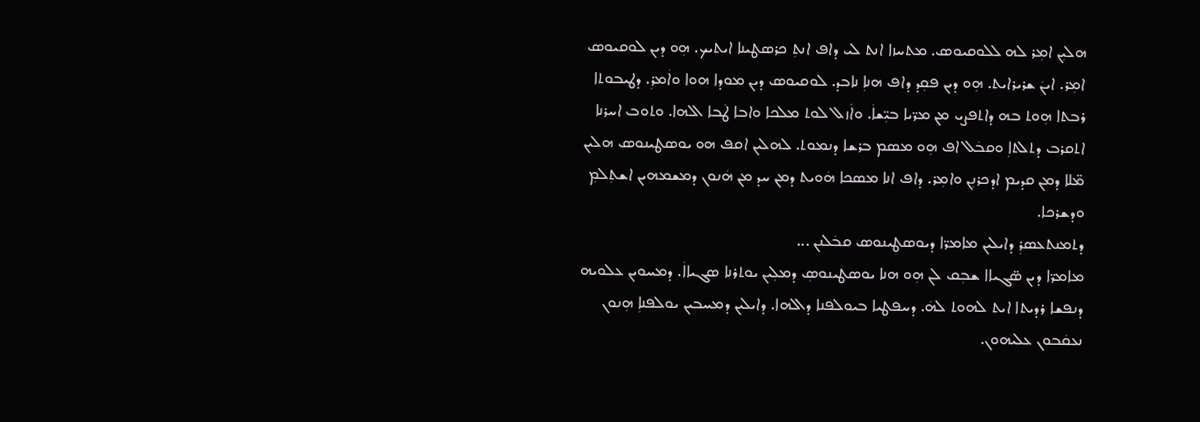ܗܠܝܼܢ ܐܡܼܪ ܠܗ ܠܠܘܩܝܘܣ. ܡܬܚܙܐ ܐܢܬ ܠܝ ܕܐܦ ܐܢܬܼ ܟܪܣܛܝܢܐ ܐܝܬܝܟ. ܗܼܘ ܕܝܢ ܠܘܩܝܘܣ ܐܡܼܪ. ܐܝܢܿ ܫܪܝܪܐܝܬ. ܗܼܘ ܕܝܢ ܦܩܼܕ ܕܐܦ ܗܢܐܼ ܢܐܒܕ. ܠܘܩܝܘܣ ܕܝܢ ܡܘܕܐ ܗܘܐ ܘܐܿܡܪܼ. ܕܛܝܒܘܬܐ ܪܒܬܐ ܗܼܘܬ ܒܗ ܕܐܬܦܨܝ ܡܢ ܡܪ̈ܝܐ ܒܝܼ̈ܫܐܿ. ܘܐܿܙܠ ܠܘܬ ܡܠܟܐ ܘܐܒܐ ܛܿܒܐ ܐܠܗܐ. ܘܬܘܒ ܐܚܪܢܐ ܐܬܩܪܒ ܕܬܠܬܐܼ ܘܩܒܿܠ ܐܦ ܗܼܘ ܡܣܡ ܒܪܫܐ ܕܢܡܘܬ. ܠܗܠܝܢ ܐܩܦ ܗܘ ܝܘܣܛܝܢܘܣ ܗܠܝܢ ܡ̈ܠܐ ܕܡܢ ܩܕܝܡ ܐܕܟܪܢܼܢ ܘܐܡܼܪ. ܕܐܦ ܐܢܐ ܡܣܟܐ ܗܿܘܝܬ ܕܡܢ ܚܕ ܡܢ ܗܿܢܘܢ ܕܡܫܡܗܝܢ ܐܫܬܼܠܡܼ ܘܕܫܪܟܐ.
ܕܬܡܢܬܥܣܪܼ ܕܐܝܠܝܢ ܡܐܡܪ̈ܐ ܕܝܘܣܛܝܢܘܣ ܩܒܿܠܢܢ ...
ܡܐܡܪ̈ܐ ܕܝܢ ܣ̈ܓܝܐܐ ܫܒܼܩ ܠܢ ܗܼܘ ܗܢܐ ܝܘܣܛܝܢܘܣܼ ܕܡܠܼܝܢ ܝܘܬܪܢܐ ܣܓܝܐܐܿ. ܕܡܚܘܝܢ ܥܠܘܝܗ ܕܢܦܫܐ ܪܕܝܬܐ ܐܝܬ ܠܗܘܬ ܠܗܿ. ܕܚܦܛܝܐ ܒܝܘܠܦܢܐ ܕܐܠܗܐ. ܕܐܝܠܝܢ ܕܡܚܒܝܢ ܝܘܠܦܢܐܼ ܗܼܢܘܢ ܢܥܩܿܒܘܢ ܥܠܝܗܘܢ.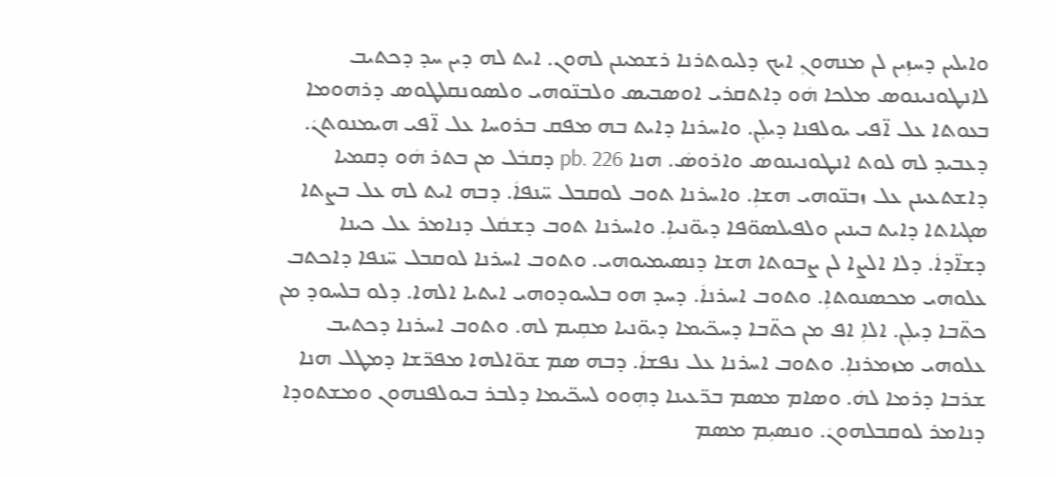ܘܐܝܠܝܢ ܕܚܙܼܝܢ ܠܢ ܡܢܗܘܢܼ ܐܝܟ ܕܠܝܘܬܪܢܐ ܪܫܡܝܢܢ ܠܗܘܢ. ܐܝܬ ܠܗ ܕܝܢ ܚܕ ܕܟܬܝܒ ܠܐܢܛܘܢܝܢܘܣ ܡܠܟܐ ܗܿܘ ܕܐܬܩܪܝ ܐܘܣܒܝܣ ܘܠܒܢ̈ܘܗܝ ܘܠܣܘܢܩܠܛܘܣ ܕܪܗܘܡܐ ܒܥܘܬܐ ܥܠ ܐ̈ܦܝ ܝܘܠܦܢܐ ܕܝܠܼܢ. ܘܐܚܪܢܐ ܕܐܝܬ ܒܗ ܡܦܩ ܒܪܘܚܐ ܥܠ ܐ̈ܦܝ ܗܝܡܢܘܬܢܿ. ܕܥܒܝܕ ܠܗ ܠܘܬ ܐܢܛܘܢܝܢܘܣ ܘܐܪܘܣܿ. ܗܢܐ pb. 226 ܕܩܒܿܠ ܡܢ ܒܬܪ ܗܿܘ ܕܩܡܝܐ ܕܐܫܬܥܝܢܢ ܥܠ ܙܒܢ̈ܘܗܝ ܗܫܐܼ. ܘܐܚܪܢܐ ܬܘܒ ܠܘܩܒܠ ܚ̈ܢܦܐܿ. ܕܒܗ ܐܝܬ ܠܗ ܥܠ ܒܨܬܐ ܣܓܝܐܬܐ ܕܐܝܬ ܒܝܢܝܢ ܘܠܦܝܠܣܘ̈ܦܐ ܕܝܘ̈ܢܝܐܼ. ܘܐܚܪܢܐ ܬܘܒ ܕܫܩܿܠ ܕܢܐܡܪ ܥܠ ܟܝܢܐ ܕܫܐ̈ܕܐܿ. ܕܠܐ ܐܠܨܐ ܠܢ ܨܒܘܬܐ ܗܫܐ ܕܢܣܝܡܝܘܗܝ. ܘܬܘܒ ܐܚܪܢܐ ܠܘܩܒܠ ܚ̈ܢܦܐ ܕܐܟܬܒ ܥܠܘܗܝ ܡܟܣܢܘܬܐܼ. ܘܬܘܒ ܐܚܪܢܐܿ. ܕܚܕ ܗܘ ܒܠܚܘܕܘܗܝ ܐܝܬܝܐ ܐܠܗܐ. ܕܠܘ ܒܠܚܘܕ ܡܢ ܟܬ̈ܒܐ ܕܝܠܼܢ. ܐܠܐܼ ܐܦ ܡܢ ܟܬ̈ܒܐ ܕܚܟ̈ܝܡܐ ܕܝܘ̈ܢܝܐ ܡܩܼܝܡ ܠܗ. ܘܬܘܒ ܐܚܪܢܐ ܕܟܬܝܒ ܥܠܘܗܝ ܡܙܡܪܢܐܼ. ܘܬܘܒ ܐܚܪܢܐ ܥܠ ܢܦܫܐܿ. ܕܒܗ ܣܡ ܫܘ̈ܐܠܗܐ ܡܦܪ̈ܫܐ ܕܡܛܠ ܗܢܐ ܫܪܒܐ ܕܪܡܐ ܠܗܿ. ܘܣܐܡ ܡܣܡ ܒܪ̈ܥܝܢܐ ܕܗܼܘܘ ܠܚܟ̈ܝܡܐ ܕܠܒܪ ܒܝܘܠܦܢܗܘܢ ܘܡܫܬܘܕܐ ܕܢܐܡܪ ܠܘܩܒܠܗܘܢܿ. ܘܢܣܝܼܡ ܡܣܡ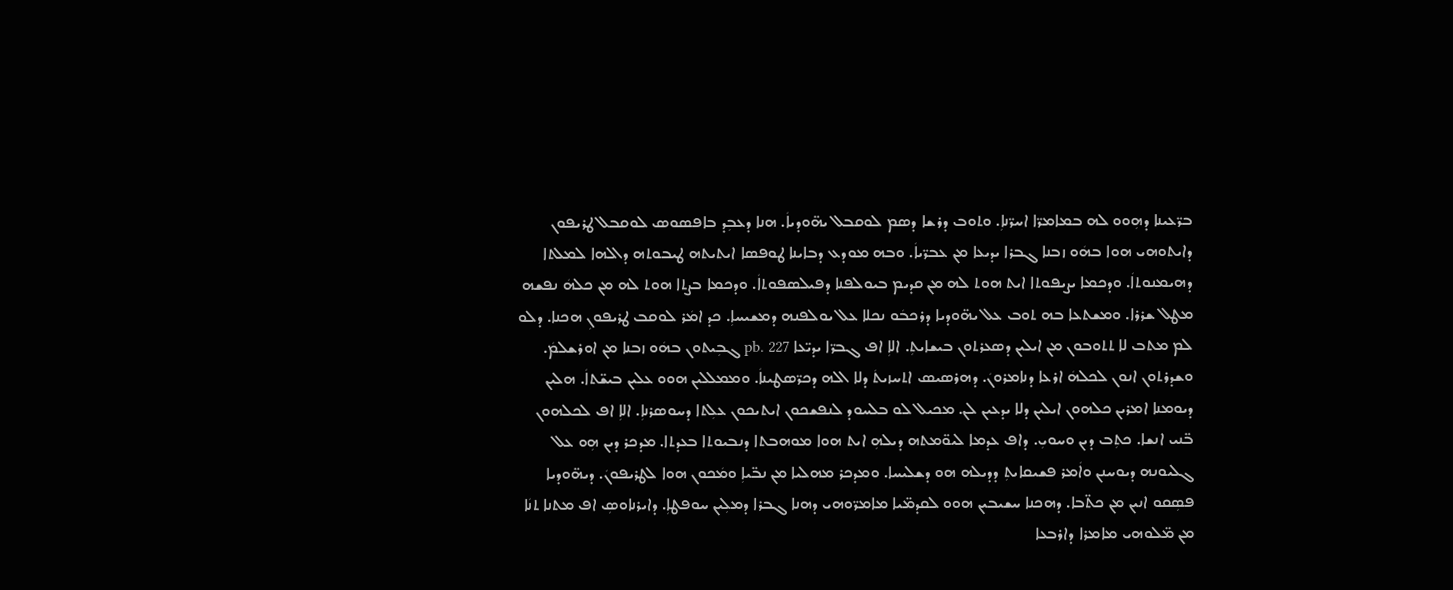ܒܪ̈ܥܝܢܐ ܕܗܼܘܘ ܠܗ ܒܡܐܡܪ̈ܐ ܐܚܪ̈ܢܐܼ. ܘܬܘܒ ܕܪܫܐ ܕܣܡ ܠܘܩܒܠ ܝܗ̈ܘܕܝܐܿ. ܗܢܐ ܕܥܒܼܕ ܒܐܦܣܘܣ ܠܘܩܒܠ ܛܪܝܦܘܢ ܕܐܝܬܘܗܝ ܗܘܐ ܒܗܿܘ ܙܒܢܐ ܓܒܪܐ ܝܕܝܥܐ ܡܢ ܥܒܪ̈ܝܐܿ. ܘܒܗ ܡܘܕܥ ܕܒܐܝܢܐ ܛܘܦܣܐ ܐܝܬܝܬܗ ܛܝܒܘܬܗ ܕܐܠܗܐ ܠܡܠܬܐ ܕܗܝܡܢܘܬܐܿ. ܘܕܟܡܐ ܝܨܝܦܘܬܐ ܐܝܬ ܗܘܬ ܠܗ ܡܢ ܩܕܝܡ ܒܝܘܠܦܢܐ ܕܦܝܠܣܦܘܬܐܿ. ܘܕܟܡܐ ܒܨܬܐ ܗܘܬ ܠܗ ܡܢ ܟܠܗܿ ܢܦܫܗ ܡܛܠ ܫܪܪܐ. ܘܡܫܬܥܐ ܒܗ ܬܘܒ ܥܠ ܝܗ̈ܘܕܝܐ ܕܪܟܒܿܘ ܢܟܠܐ ܥܠ ܝܘܠܦܢܗ ܕܡܫܝܚܐܼ. ܟܕ ܐܡܿܪ ܠܘܩܒ ܛܪܝܦܘܢܼ ܗܟܢܐ. ܕܠܘ ܠܡ ܡܬܒ ܠܐ ܬܬܘܒܘܢ ܡܢ ܐܝܠܝܢ ܕܣܥܪܬܘܢ ܒܝܫܐܝܬܼ. ܐܠܐܼ ܐܦ ܓܒܪ̈ܐ ܝܕܝ̈ܥܐ pb. 227 ܓܒܼܝܬܘܢ ܒܗܿܘ ܙܒܢܐ ܡܢ ܐܘܪܫܠܡܿ. ܘܫܕܪܬܘܢ ܐܢܘܢ ܠܟܠܗܿ ܐܪܥܐ ܕܢܐܡܪܘܢܿ. ܕܗܪܣܝܣ ܐܬܚܙܝܬܿ ܕܠܐ ܐܠܗ ܕܟܪ̈ܣܛܝܢܐܿ. ܘܡܡܠܠܝܢ ܗܘܘ ܥܠܝܢ ܒܝܫ̈ܬܐܿ. ܗܠܝܢ ܕܝܘܡܢܐ ܐܡܪܝܢ ܟܠܗܘܢ ܐܝܠܝܢ ܕܠܐ ܝܕܥܝܢ ܠܢ. ܡܟܝܠ ܠܘ ܒܠܚܘܕ ܠܢܦܫܟܘܢ ܐܝܬܝܟܘܢ ܥܠܼܬܐ ܕܚܘܣܪܢܐܼ. ܐܠܐܼ ܐܦ ܠܟܠܗܘܢ ܒ̈ܢܝ ܐܢܫܐ. ܟܬܼܒ ܕܝܢ ܘܚܘܝܼ. ܕܐܦ ܥܕܡܐ ܠܝܘ̈ܡܬܗ ܕܝܠܗܼ ܐܝܬ ܗܘܐ ܡܘܗܒܬܐ ܕܢܒܝܘܬܐ ܒܥܕܬܐ. ܡܕܟܪ ܕܝܢ ܗܼܘ ܥܠ ܓܠܝܘܢܗ ܕܝܘܚܢܢ ܘܐܿܡܪ ܦܫܝܩܐܝܬܼ ܕܕܝܠܗ ܗܘ ܕܫܠܝܚܐ. ܘܡܕܟܪ ܡܗܠܝܐ ܡܢ ܢܒ̈ܝܐܼ ܘܡܿܟܘܢ ܗܘܐ ܠܛܪܝܦܘܢܿ. ܕܝܗ̈ܘܕܝܐ ܦܣܼܩܘ ܐܢܝܢ ܡܢ ܟܬ̈ܒܐ. ܕܗܟܢܐ ܚܫܝܒܝܢ ܗܘܘ ܠܩܕܡ̈ܝܐ ܡܐܡܪ̈ܘܗܝ ܕܗܢܐ ܓܒܪܐ ܕܡܠܼܝܢ ܚܘܦܛܐܼ. ܕܐܝܪܢܐܘܣܼ ܐܦ ܡܬܢܐ ܬܢܿܐ ܡܢ ܡ̈ܠܘܗܝ ܡܐܡܪܐ ܕܐܪܒܥܐ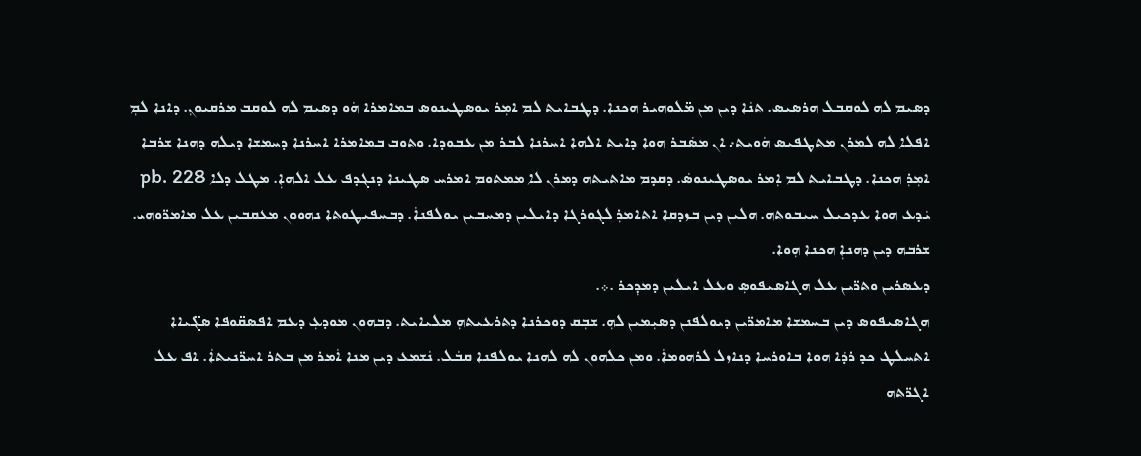ܕܣܝܡ ܠܗ ܠܘܩܒܠ ܗܪܣܝܣ. ܬܢܿܐ ܕܝܢ ܡܢ ܡ̈ܠܘܗܝܪ ܗܟܢܐ. ܕܛܒܐܝܬ ܠܡ ܐܡܼܪ ܝܘܣܛܝܢܘܣ ܒܡܐܡܪܐ ܗܿܘ ܕܣܝܡ ܠܗ ܠܘܩܒ ܡܪܩܝܘܢܼ. ܕܐܢܐ ܠܡܼ ܐܦܠܐ ܠܗ ܠܡܪܢ ܡܬܛܦܝܣ ܗܿܘܝܬ܇ ܐܢ ܡܣܿܒܪ ܗܘܐ ܕܐܝܬ ܐܠܗܐ ܐܚܪܢܐ ܠܒܪ ܡܢ ܥܒܘܕܐ. ܘܬܘܒ ܒܡܐܡܪܐ ܐܚܪܢܐ ܕܚܡܫܐ ܕܝܠܗ ܕܗܢܐ ܫܪܒܐ ܐܡܼܪܼ ܗܟܢܐ. ܕܛܒܐܝܬ ܠܡ ܐܼܡܪ ܝܘܣܛܝܢܘܣܿ. ܕܩܕܡ ܡܐܬܝܬܗ ܕܡܪܢ ܠܐ ܡܡܬܘܡ ܐܡܪܚ ܣܛܝܢܐ ܕܢܓܕܦ ܥܠ ܐܠܗܐܼ. ܡܛܠ ܕܠܐ pb. 228 ܝܿܕܥ ܗܘܐ ܥܕܟܝܠ ܚܝܒܘܬܗ. ܗܠܝܢ ܕܝܢ ܒܙܕܩܐ ܐܬܐܡܪܼ ܠܓܘܪܓܐ ܕܐܝܠܝܢ ܕܡܚܒܝܢ ܝܘܠܦܢܐܿ. ܕܒܚܦܝܛܘܬܐ ܢܗܘܘܢ ܡܥܩܒܝܢ ܥܠ ܡܐܡܪ̈ܘܗܝ. ܫܪܒܗ ܕܝܢ ܕܗܢܐܼ ܗܟܢܐ ܗܼܘܐ.
ܕܥܣܪܝܢ ܘܬܪ̈ܝܢ ܥܠ ܗܓܐܣܝܦܘܣܼ ܘܥܠ ܐܝܠܝܢ ܕܡܕܼܟܪ .܀.
ܗܓܐܣܝܦܘܣ ܕܝܢ ܒܚܡܫܐ ܡܐܡܪ̈ܝܢ ܕܝܘܠܦܢܢ ܕܣܝܼܡܝܢ ܠܗܼ. ܫܒܼܩ ܕܘܟܪܢܐ ܕܬܪܥܝܬܗܼ ܡܠܝܐܝܬ. ܕܒܗܘܢ ܡܘܕܥܼ ܕܥܡ ܐܦܣܩ̈ܘܦܐ ܣܓ̈ܝܐܐ ܐܬܚܠܛ ܟܕ ܪܕܿܐ ܗܘܐ ܒܐܘܪܚܐ ܕܢܐܙܠ ܠܪܗܘܡܐܿ. ܘܡܢ ܟܠܗܘܢ ܠܗ ܠܗܢܐ ܝܘܠܦܢܐ ܩܒܿܠ. ܢܿܫܡܥ ܕܝܢ ܡܢܐ ܐܿܡܪ ܡܢ ܒܬܪ ܐܚܪ̈ܢܝܬܐܿ. ܐܦ ܥܠ ܐܓܪ̈ܬܗ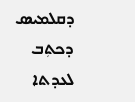ܕܩܠܡܝܣ ܕܟܬܼܒ ܠܥܕܬܐ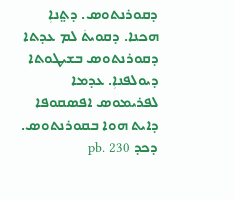ܕܩܘܪܢܬܘܣ. ܕܬ݀ܢܐܼ ܗܟܢܐ. ܕܩܘܝܬܿ ܠܡ ܥܕܬܐ ܕܩܘܪܢܬܘܣ ܒܫܝܛܘܬܐ ܕܝܘܠܦܢܐܼ. ܥܕܡܐ ܠܦܪܝܡܘܣ ܐܦܣܩܘܦܐ ܕܐܝܬ ܗܘܐ ܒܩܘܪܢܬܘܣ. ܕܟܕ pb. 230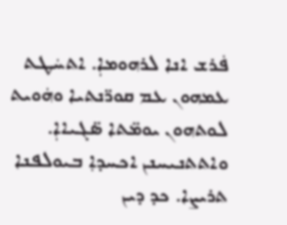ܦܿܪܫ ܐܢܐ ܠܪܗܘܡܐܼ. ܐܬܚܿܛܬ ܥܡܗܘܢ ܥܡ ܩܘܪ̈ܢܬܝܐ ܘܗܿܘܝܬ ܠܘܬܗܘܢ ܝܘܡ̈ܬܐ ܣ̈ܓܝܐܐܼ. ܘܐܬܬܢܝܚܢܢ ܐܟܚܕܐܼ ܒܝܘܠܦܢܐ ܬܪܝܨܐ. ܟܕ ܕܝܢ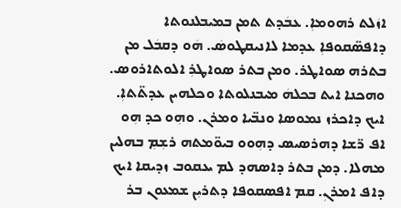ܐܙܿܠܬ ܪܗܘܡܐܼ. ܥܒܿܕܬ ܬܡܢ ܒܡܝܒܠܢܘܬܐ ܕܐܦܣ̈ܩܘܦܐܼ ܥܕܡܐ ܠܐܢܝܩܛܘܣܿ. ܗܿܘ ܕܩܒܿܠ ܡܢ ܒܬܪܗ ܣܘܐܛܪ. ܘܡܢ ܒܬܪ ܣܘܐܛܪܼ ܐܠܘܬܐܪܘܣ. ܘܗܟܢܐ ܐܝܬ ܒܟܠܗܿ ܡܝܒܢܠܘܬܐ ܘܟܠܗܝܢ ܥܕܬ̈ܬܐܼ. ܐܝܟ ܕܐܟܪܙ ܢܡܘܣܐ ܘܢܒ̈ܝܐ ܘܡܪܢ. ܘܗܼܘ ܟܕ ܗܼܘ ܐܦ ܪ̈ܫܐ ܕܗܪܣܝܣ ܕܗܼܘܘ ܒܝܘ̈ܡܬܗ ܪܫܼܡܼ ܒܗܠܝܢ ܡܗܠܐ. ܕܡܢ ܒܬܪ ܕܐܣܗܕ ܠܡ ܝܥܩܘܒ ܙܕܝܩܐ ܐܝܟ ܕܐܦ ܐܡܪܢܼ. ܩܡ ܐܦܣܩܘܦܐ ܕܬܪܝܼܢ ܫܡܥܘܢ ܒܪ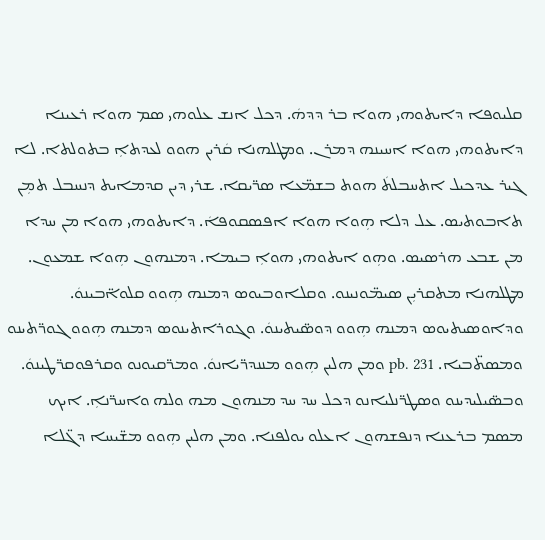ܩܠܝܘܦܐ ܕܐܝܬܘܗܝ ܗܘܐ ܒܪ ܕܕܗܿ. ܕܟܠ ܐܢܫ ܥܠܘܗܝ ܣܡ ܗܘܐ ܪܥܝܢܐ ܕܐܝܬܘܗܝ ܗܘܐ ܐܚܝܢܗ ܕܡܪܢ. ܘܡܛܠܗܢܐ ܩܿܪܝܢ ܗܘܘ ܠܥܕܬܐܼ ܒܬܘܠܬܐ. ܠܐ ܓܝܪ ܥܕܟܝܠ ܐܬܚܒܠܬܿ ܗܘܬ ܒܫܡ̈ܥܐ ܣܪ̈ܝܩܐ. ܫܪܝ ܕܝܢ ܩܕܡܐܝܬ ܕܢܚܒܠ ܬܡܼܢ ܬܐܒܘܬܝܣ. ܥܠ ܕܠܐ ܗܼܘܐ ܗܘܐ ܐܦܣܩܘܦܐܿ. ܕܐܝܬܘܗܝ ܗܘܐ ܡܢ ܚܕܐ ܡܢ ܫܒܥ ܗܪܣܝܣ. ܘܗܼܘ ܐܝܬܘܗܝ ܗܘܐܼ ܒܝܡܐ. ܕܡܢܗܘܢ ܗܼܘܐ ܫܡܥܘܢ. ܡܛܠܗܢܐ ܡܬܩܪܝܼܢ ܣܝܡ̈ܘܢܝܢܘ. ܘܩܠܐܘܒܝܘܣ ܕܡܢܗ ܗܼܘܘ ܩܠܘܐ̈ܒܝܢܘܿ. ܘܕܐܘܣܝܬܝܘܣ ܕܡܢܗ ܗܼܘܘ ܕܘܣ̈ܝܬܝܢܘܿ. ܘܓܘܪܐܬܝܢܘܣ ܕܡܢܗ ܗܼܘܘ ܓܘܪ̈ܬܝܢܘ ܘܡܣܬ̈ܒܝܐ. pb. 231 ܘܡܢ ܗܠܝܢ ܗܼܘܘ ܡܢܢܕܪ̈ܝܐܢܘܿ. ܘܡܪ̈ܩܝܘܢܘ ܘܩܪܦܘܩܪ̈ܛܝܢܘܿ. ܘܒܣ̈ܝܠܝܕܝܢܘ ܘܣܛܪ̈ܢܠܝܐܢܘ ܕܟܠ ܚܕ ܚܕ ܡܢܗܘܢ ܡܗ ܘܠܗ ܘܐܚܪ̈ܢܐܼ. ܐܝܟ ܡܣܡ ܒܪܥܢܐ ܕܢܦܫܗܘܢ ܐܥܠܘ ܝܘܠܦܢܐ. ܘܡܢ ܗܠܝܢ ܗܼܘܘ ܡܫ̈ܝܚܐ ܕܓ̈ܠܐ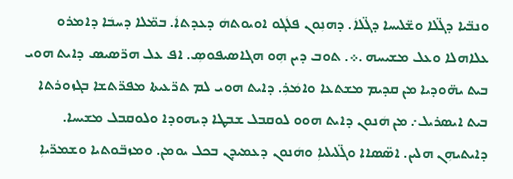ܘܢܒ̈ܝܐ ܕܓ̈ܠܐ ܘܫ̈ܠܝܚܐ ܕܓ̈ܠܐܿ. ܕܗܢܼܘܢ ܦܠܿܓܘ ܐܘܝܘܬܗܿ ܕܥܕܬܐܿ. ܒܡ̈ܠܐ ܕܚܒܿܐ ܕܐܡܪܘ ܥܠܐܗܠܐ ܘܥܠ ܡܫܝܚܗ .܀. ܬܘܒ ܕܝܢ ܗܼܘ ܗܓܐܣܝܦܘܣܼ. ܐܦ ܥܠ ܗܪ̈ܣܝܣ ܕܐܝܬ ܗܘܝ ܒܝܬ ܝܗ̈ܘܕܝܐ ܡܢ ܩܕܝܡ ܡܫܬܥܐ ܘܐܡܿܪܼ. ܕܐܝܬ ܗܘܝ ܠܡ ܬܪ̈ܥܝܬܐ ܡܦܪ̈ܬܫܐ ܒܓܙܘܪܬܐ ܒܝܬ ܐܝܣܪܝܠ܇ ܡܢ ܗܿܢܘܢ ܕܐܝܬ ܗܘܘ ܠܘܩܒܠ ܫܒܛܐ ܕܝܗܘܕܐ ܘܠܘܩܒܠ ܡܫܝܚܐ. ܕܐܝܬܝܗܼܢ ܗܠܝܢ. ܐܣ̈ܣܐܐ ܘܓ̈ܠܝܠܝܐܼ ܘܗܿܢܘܢ ܕܥܡܝܕܢ ܒܟܠ ܝܘܡܢ. ܘܡܙܒ̈ܘܬܝܐ ܘܫܡܪ̈ܝܐܼ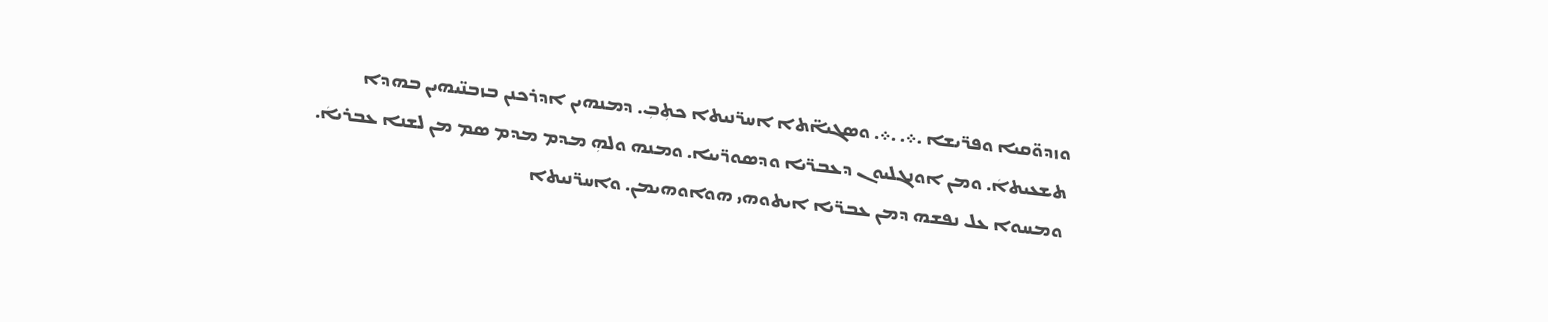ܘܙܕܘ̈ܩܝܐ ܘܦܪ̈ܝܫܐ .܀. .܀. ܘܣܓܝܐ̈ܬܐ ܐܚܪ̈ܢܝܬܐ ܟܬܼܒܼ. ܕܡܢܗܝܢ ܐܕܪܟܢܢ ܒܙܒܢ̈ܝܗܝܢ ܒܗܕܐ ܬܫܥܝܬܐܿ. ܘܡܢ ܐܘܢܓܠܝܘܢ ܕܥܒܪ̈ܝܐ ܘܕܣܘܪ̈ܝܝܐ. ܘܡܢܗ ܘܠܗܼ ܡܕܡ ܡܕܡ ܣܡ ܡܢ ܠܫܢܐ ܥܒܪܝܐܿ. ܘܡܚܘܐ ܥܠ ܢܦܫܗ ܕܡܢ ܥܒܪ̈ܝܐ ܐܝܬܘܗܝ ܗܘܐܘܗܝܡܢ. ܘܐܚܪ̈ܢܝܬܐ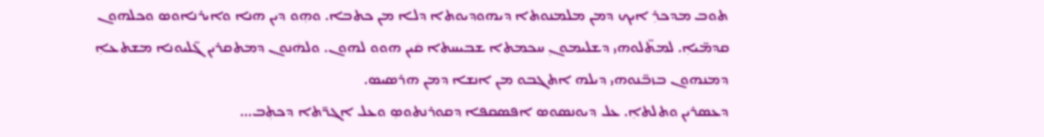ܬܘܒ ܡܕܟܪܼ ܐܝܟ ܕܡܢ ܡܠܡܢܘܬܐ ܕܝܗܘܕܝܘܬܐ ܕܠܐ ܡܢ ܟܬܒܐ. ܘܗܼܘ ܕܝܢ ܗܢܐ ܘܐܝܪܢܐܘܣ ܘܟܠܗܘܢ ܩܕܡ̈ܝܐܼ. ܠܡܬ̈ܠܘܗܝ ܕܫܠܝܡܘܢܼ ܚܟܡܬܐ ܫܒܝܚܬܐ ܩܿܝܢ ܗܘܘ ܠܗܘܢ. ܘܠܗܿܢܘܢ ܕܡܬܩܪܝܢ ܓ̈ܠܝܘܢܐ ܡܫܬܥܐܼ ܕܡܢܗܘܢ ܒܙܒ̈ܢܘܗܝ ܕܝܠܗ ܐܬܓܒܘ ܡܢ ܐܢܫܐ ܕܡܢ ܗܪܣܝܣ.
ܕܥܣܪܝܢ ܘܬܠܬܐܼ. ܥܠ ܕܝܘܢܣܘܣ ܐܦܣܩܦܐ ܕܩܘܪܢܬܘܣܼ ܘܥܠ ܐܓܪ̈ܬܐ ܕܟܬܼܒ...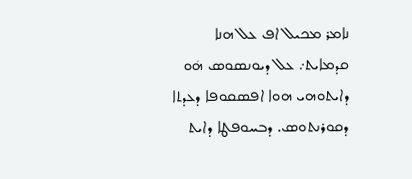ܢܐܡܪ ܡܟܝܠ ܐܦ ܥܠ ܗܢܐ ܩܕܡܐܝܬ܇ ܥܠ ܕܝܘܢܣܘܣ ܗܿܘ ܕܐܝܬܘܗܝ ܗܘܐ ܐܦܣܩܘܦܐ ܕܥܕܬܐ ܕܩܘܪܢܬܘܣ. ܕܒܚܘܦܛܐ ܕܐܝܬ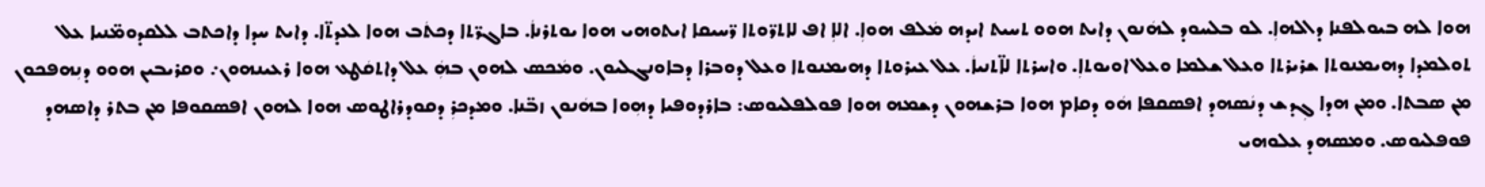ܗܘܐ ܠܗ ܒܝܘܠܦܢܐ ܕܐܠܗܐܼ. ܠܘ ܒܠܚܘܕ ܠܗܿܢܘܢ ܕܐܝܬ ܗܘܘ ܬܚܝܬ ܐܝܕܗ ܡܿܠܦ ܗܘܐܼ. ܐܠܐܼ ܐܦ ܠܐܬܪ̈ܘܬܐ ܪ̈ܚܝܩܐ ܐܝܬܘܗܝ ܗܘܐ ܝܘܬܪܢܐܿ. ܒܐܓܪ̈ܬܐ ܕܟܬܿܒ ܗܘܐ ܠܥܕܬ̈ܐ. ܕܐܝܬ ܚܕܐ ܕܐܟܬܒ ܠܠܩܕܘܡ̈ܢܝܐ ܥܠ ܬܘܠܡܕܐ ܕܗܝܡܢܘܬܐ ܫܪܝܪܬܐ ܘܥܠ ܫܠܡܐ ܘܥܠ ܐܘܝܘܬܐܼ. ܘܐܚܪܬܐ ܠܐ̈ܬܢܝܐܿ. ܥܠ ܥܝܪܘܬܐ ܕܗܝܡܢܘܬܐ ܘܥܠ ܕܘܒܪܐ ܕܒܐܘܢܓܠܝܘܢ. ܘܡܿܟܣ ܠܗܘܢ ܒܗܼܿ ܥܠ ܕܐܬܩܿܛܥ ܗܘܐ ܪܥܝܢܗܘܢ܇ ܘܩܪܝܒܝܢ ܗܘܘ ܕܢܼܗܦܟܘܢ ܡܢ ܣܒܬܐ. ܘܡܢ ܗܕܐ ܓܼܕܫ ܕܢܿܣܗܕ ܐܦܣܩܦܐ ܗܿܘ ܕܩܐܡ ܗܘܐ ܒܪܫܗܘܢ ܕܫܡܗ ܗܘܐ ܦܘܠܦܠܝܘܣ: ܒܐܪܕܘܦܝܐ ܕܗܼܘܐ ܒܗܿܢܘܢ ܙܒ̈ܢܐ. ܘܡܕܟܪܼ ܕܩܘܕܪܐܛܘܣ ܗܘܐ ܠܗܘܢ ܐܦܣܩܘܦܐ ܡܢ ܒܬܪ ܕܐܣܗܕ ܦܘܦܠܝܘܣ. ܘܡܣܗܕ ܥܠܘܗܝ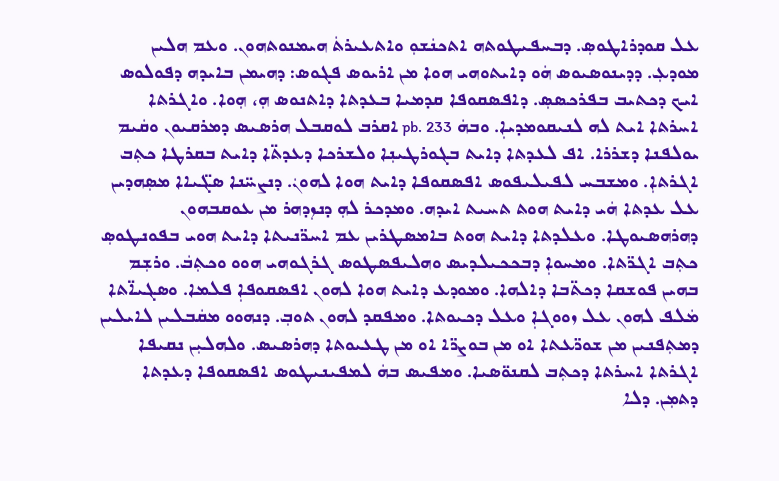ܥܠ ܩܘܕܪܐܛܘܣܼ. ܕܒܚܦܝܛܘܬܗ ܐܬܟܢܿܫܘܼ ܘܐܬܥܝܪܬܿ ܗܝܡܢܘܬܗܘܢ. ܘܥܡ ܗܠܝܢ ܡܘܕܥܼ. ܕܕܝܢܘܣܝܘܣ ܗܿܘ ܕܐܝܬܘܗܝ ܗܘܐ ܡܢ ܐܪܝܘܣ ܦܓܘܣ: ܕܗܝܡܢ ܒܐܝܕܗ ܕܦܘܠܘܣ ܐܝܟ ܕܟܬܝܒ ܒܦܪܟܣܣܼ. ܕܐܦܣܩܘܦܐ ܩܕܡܝܐ ܒܥܕܬܐ ܕܐܬܢܘܣ ܗܼ، ܗܼܘܐ. ܘܐܓܪܬܐ ܐܚܪܬܐ ܐܝܬ ܠܗ ܠܢܝܩܘܡܕܝܐܼ. ܘܒܗܿ pb. 233 ܐܩܪܒ ܠܘܩܒܠ ܗܪܣܝܣ ܕܡܪܩܝܘܢ ܘܩܿܝܡ ܝܘܠܦܢܐ ܕܫܪܪܐ. ܐܦ ܠܥܕܬܐ ܕܐܝܬ ܒܓܘܪܛܝܢܼܐ ܘܠܫܪܟܐ ܕܥܕܬ̈ܐ ܕܐܝܬ ܒܩܪܛܐ ܟܬܼܒ ܐܓܪܬܐܼ. ܘܡܫܒܚ ܠܦܝܠܝܦܘܣ ܐܦܣܩܘܦܐ ܕܐܝܬ ܗܘܐ ܠܗܘܢܿ. ܕܢܨܚ̈ܢܐ ܣܓ̈ܝܐܐ ܡܣܼܗܕܝܢ ܥܠ ܥܕܬܐ ܗܿܝ ܕܐܝܬ ܗܘܬ ܬܚܝܬ ܐܝܕܗ. ܘܡܕܟܪ ܠܗܼ ܕܢܙܼܕܗܪ ܡܢ ܥܘܩܒܗܘܢ ܕܗܪܗܣܝܘܛܐ. ܘܥܠܕܬܐ ܕܐܝܬ ܗܘܬ ܒܐܡܣܛܪܝܢ ܥܡ ܐܚܪ̈ܢܝܬܐ ܕܐܝܬ ܗܘܝ ܒܦܘܢܛܘܣܼ ܟܬܼܒ ܐܓܪ̈ܬܐ. ܘܡܚܘܐܼ ܕܒܟܟܝܠܕܝܣ ܘܗܠܝܦܣܛܘܣ ܓܪܓܘܗܝ ܗܘܘ ܘܟܬܼܒܿ. ܘܪܫܼܡ ܒܗܝܢ ܦܘܫܩܐ ܕܟܬ̈ܒܐ ܕܐܠܗܐ. ܘܡܘܕܥ ܕܐܝܬ ܗܘܐ ܠܗܘܢ ܐܦܣܩܘܦܐܼ ܦܠܡܐ. ܘܣܓܝܐ̈ܬܐ ܡܿܠܦ ܠܗܘܢ ܥܠ ܙܘܘܓܐܼ ܘܥܠ ܕܟܝܘܬܐ. ܘܡܦܩܕ ܠܗܘܢ ܬܘܒܼ. ܕܢܗܘܘ ܡܩܿܒܠܝܢ ܠܐܝܠܝܢ ܕܡܬܼܦܢܝܢ ܡܢ ܫܘܪ̈ܥܬܐ ܐܘ ܡܢ ܒܘܨܪ̈ܐ ܐܘ ܡܢ ܛܥܝܘܬܐ ܕܗܪܣܝܣ. ܘܠܗܠܝܼܢ ܢܩܝܦܐ ܐܓܪܬܐ ܐܚܪܬܐ ܕܟܬܼܒ ܠܩܢܘ̈ܣܝܐ. ܘܡܦܝܣ ܒܗܿ ܠܡܦܝܢܝܛܘܣ ܐܦܣܩܘܦܐ ܕܥܕܬܐ ܕܬܡܼܢ. ܕܠܐ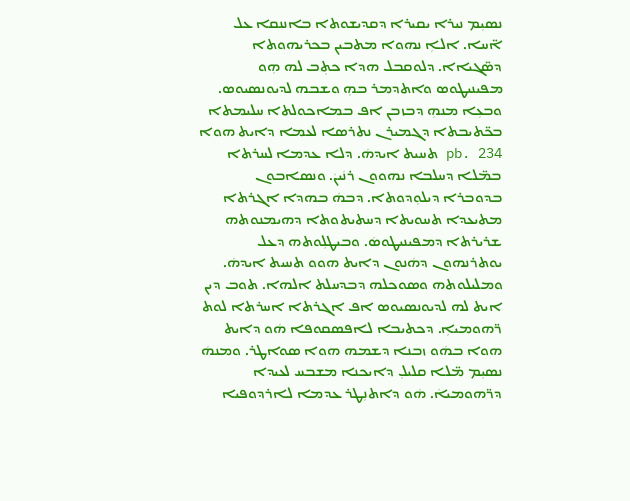ܢܣܝܼܡ ܢܝܪܐ ܝܩܝܪܐ ܕܩܕܝܫܘܬܐ ܒܐܢܢܩܐ ܥܠ ܐ̈ܚܐ. ܐܠܐܼ ܢܗܘܐ ܡܬܒܝܢ ܒܟܪܝܗܘܬܐ ܕܣ̈ܓܝܐܐ. ܕܠܘܩܒܠ ܗܕܐ ܟܬܼܒ ܠܗ ܗܼܘ ܡܦܝܢܝܛܘܣ ܘܐܬܕܡܪ ܒܗܼ ܘܫܒܗ ܠܕܝܘܢܣܝܘܣ. ܘܒܥܼܐ ܡܢܗܼ ܕܒܙܒܢ ܐܦ ܒܡܐܟܘܠܬܐ ܚܠܝܡܬܐ ܒܟ̈ܬܝܒܬܐ ܕܓܡܝܪܢ ܢܬܪܣܐ ܠܥܡܐ ܕܐܝܬ ܗܘܐ pb. 234 ܬܚܝܬ ܐܝܕܗܿ. ܕܠܐ ܥܕܡܐ ܠܚܪܬܐ ܒܡ̈ܠܐ ܕܚܠܒܐ ܢܗܘܘܢ ܪܢܿܝܢܿ. ܘܢܣܐܒܘܢ ܒܕܘܒܪܐ ܕܝܠܘܼܕܘܬܐ. ܕܒܗܿ ܒܗܕܐ ܐܓܪܬܐ ܡܬܝܥܕܐ ܬܚܘܝܬܐ ܕܚܬܝܬܘܬܐ ܕܗܝܡܢܘܬܗ ܫܪܝܪܬܐ ܕܡܦܝܢܝܛܘܣܿ. ܘܒܝܛܠܼܘܬܗ ܕܥܠ ܝܘܬܪܢܗܘܢ ܕܗܿܢܘܢ ܕܐܝܬ ܗܘܘ ܬܚܝܬ ܐܝܕܗܿ. ܘܡܠܝܠܘܬܗ ܘܣܘܟܠܗ ܕܒܕܚܠܬ ܐܠܗܐ. ܬܘܒ ܕܝܢ ܐܝܬ ܠܗ ܠܕܝܘܢܣܝܘܣ ܐܦ ܐܓܪܬܐ ܐܚܪܬܐ ܠܘܬ ܪ̈ܗܘܡܝܐܼ. ܕܟܬܝܒܐ ܠܐܦܣܩܘܦܐ ܗܿܘ ܕܐܝܬ ܗܘܐ ܒܗܿܘ ܙܒܢܐ ܕܫܡܗ ܗܘܐ ܣܘܐܛܪ. ܘܡܢܗܿ ܢܣܝܼܡ ܡ̈ܠܐ ܩܠܝܠܼ ܕܐܝܟܢܐ ܡܫܒܚ ܠܥܝܕܐ ܕܪ̈ܗܘܡܝܐܿ. ܗܿܘ ܕܐܬܢܼܛܪ ܥܕܡܐ ܠܐܪܕܘܦܝܐ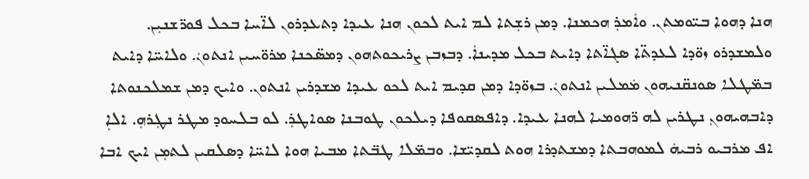ܗܢܐ ܕܗܘܐ ܒܝ̈ܘܡܬܢ. ܘܐܿܡܪܼ ܗܟܡܢܐ. ܕܡܢ ܪܫܼܬܐ ܠܡ ܐܝܬ ܠܟܘܢ ܗܢܐ ܥܝܕܐ ܕܬܥܕܪܘܢ ܠܐ̈ܚܐ ܒܟܠ ܦܘܪ̈ܫܢܝܼܢ. ܘܠܡܫܕܪܘ ܙܘ̈ܕܐ ܠܥܕܬ̈ܐ ܣܓܐ̈ܬܐ ܕܐܝܬ ܒܟܠ ܡܕܝܢܐܿ. ܕܒܙܒܢ ܨܪܝܟܘܬܗܘܢ ܕܡܣ̈ܟܢܐ ܡܪܘ̈ܚܝܢ ܐܢܬܘܢܿ. ܘܠܐܚ̈ܐ ܕܐܝܬ ܒܡ̈ܛܠܐ ܣܘܢܩ̈ܢܝܗܘܢ ܡܿܡܠܝܢ ܐܢܬܘܢܿ. ܒܙܘ̈ܕܐ ܕܡܢ ܩܕܝܡ ܐܝܬ ܠܟܘ ܥܝܕܐ ܡܫܕܪܝܢ ܐܢܬܘܢ. ܘܐܝܟ ܕܡܢ ܫܡܠܟܢܘܬܐ ܕܐܒܗܝܗܘܢܼ ܢܛܪܝܢ ܠܗ ܪ̈ܗܘܡܝܐ ܠܗܢܐ ܥܝܕܐ. ܕܐܦܣܩܘܦܐ ܕܝܠܟܘܢ ܛܘܒܢܐ ܣܘܐܛܪܼ. ܠܘ ܒܠܚܘܕ ܡܛܪ ܢܛܼܪܗܼ. ܐܠܐܼ ܐܦ ܡܪܒܝܘ ܪܒܝܗܿ ܠܡܘܗܒܬܐ ܕܡܫܬܕܪܐ ܗܘܬ ܠܩܕܝ̈ܫܐ. ܘܒܡ̈ܠܐ ܛܒ̈ܬܐ ܡܒܝܐ ܗܘܐ ܠܐܚ̈ܐ ܕܣܠܩܝܢ ܠܬܡܼܢ ܐܝܟ ܐܒܐ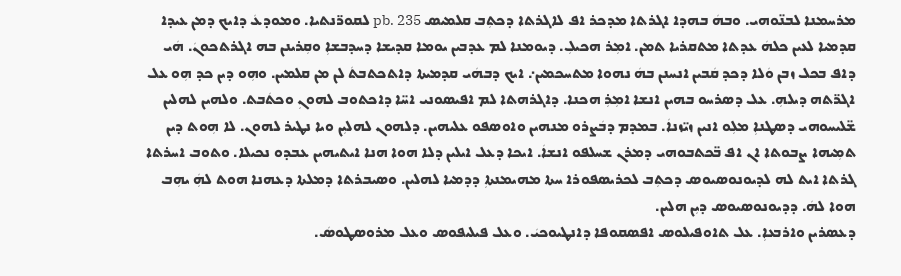ܡܪܚܡܢܐ ܠܒܢ̈ܘܗܝ. ܘܒܗܿ ܒܗܕܐ ܐܓܪܬܐ ܡܕܟܪ ܐܦ ܠܐܓܪܬܐ ܕܟܬܼܒ ܩܠܡܝܣ pb. 235 ܠܩܘܪ̈ܢܬܝܐ. ܘܡܘܕܥܿ ܕܐܝܟ ܕܡܢ ܥܝܕܐ ܩܕܡܝܐ ܠܥܝܢ ܟܠܗܿ ܥܕܬܐ ܡܬܩܪܝܐ ܬܡܢ. ܐܡܼܪ ܗܟܝܠܼ. ܕܝܘܡܢܐ ܠܡ ܥܕܒܝܢ ܝܘܡܐ ܩܕܝܫܐ ܕܚܕܒܫܐܼ ܘܩܼܪܝܢܢ ܒܗ ܐܓܪܬܟܘܢܿ. ܗܿܝ ܕܐܦ ܒܟܠ ܙܒܢ ܘܿܠܐ ܕܟܕ ܩܿܒܝܢ ܐܢܚܢܢ ܒܗܿ ܢܗܘܐ ܡܬܚܟܡܝܢ܇ ܐܝܟ ܕܒܗܿܝ ܩܕܡܝܬܐ ܕܐܬܟܬܒܬܿ ܠܢ ܡܢ ܩܠܡܝܢ. ܘܗܼܘ ܕܝܢ ܟܕ ܗܼܘ ܥܠ ܐܓܪ̈ܬܗ ܕܝܠܗܼ. ܥܠ ܕܣܪܚܘ ܒܗܝܢ ܐܢܫܐ ܐܡܼܪܼ ܗܟܢܐ. ܕܐܓܪܗܬܐ ܠܡ ܐܦܝܣܘܢܝ ܐܚ̈ܐ ܕܐܟܬܘܒ ܠܗܘܢܼ ܘܟܬܿܒܬ. ܘܠܗܝܢ ܠܗܠܝܢ ܫ̈ܠܝܚܘܗܝ ܕܣܛܢܐܼ ܡܠܼܘ ܐܢܝܢ ܙܝ̈ܙܢܐܿ. ܒܡܕܡ ܕܒܿܨܪܘ ܡܢܗܝܢ ܘܐܘܣܦܘ ܥܠܝܗܝܢ. ܕܠܗܘܢ ܠܗܠܝܼܢ ܘܝܐ ܢܛܝܪ ܠܗܘܢ. ܠܐ ܗܼܘܬ ܕܝܢ ܬܡܼܝܗܐ ܨܒܘܬܐ ܐܢ ܐܦ ܒ̈ܟܬܒܘܗܝ ܕܡܪܢ ܫܚܠܦܘ ܐܢܫܐܿ. ܐܝܟܐ ܕܥܠ ܐܝܠܝܢ ܕܠܐ ܗܘܐ ܗܢܐ ܐܝܬܝܗܝܢ ܥܒܕܘ ܢܟܝܠܐ. ܘܬܘܒ ܐܚܪܬܐ ܓܪܬܐ ܐܝܬ ܠܗ ܠܕܝܘܢܘܣܝܘܣ ܕܟܬܼܒ ܠܟܪܝܣܦܘܪܐ ܚܬܐ ܡܗܝܡܢܬܐܼ ܕܕܡܝܐ ܠܗܠܝܢ. ܘܣܝܒܪܬܐ ܕܡܠܬܐ ܕܥܗܢܐ ܗܘܬ ܠܗܼܿ ܝܗܼܒ ܗܘܐ ܠܗܿ. ܕܕܝܘܢܘܣܝܘܣ ܕܝܼܢ ܗܠܝܢ.
ܕܥܣܪܝܢ ܘܐܪܒܥܐܼ. ܥܠ ܬܐܘܦܝܠܘܣ ܐܦܣܩܘܦܐ ܕܐܢܛܝܘܟܝܿ. ܘܥܠ ܦܝܠܝܦܘܣ ܘܥܠ ܡܪܘܣܛܘܣܿ.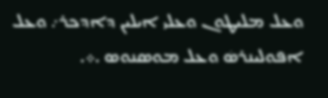ܘܥܠ ܡܠܝܛܘܢ ܘܥܠܝ ܐܝܠܝܢ ܕܐܕܟܪ܇ ܘܥܠ ܐܦܘܠܝܢܪܣܿ ܘܥܠ ܡܘܣܢܘܣ .܀.